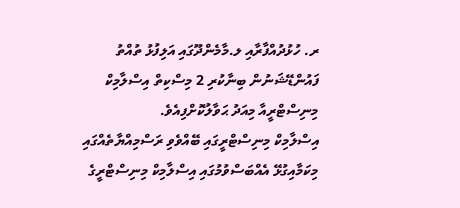ރ. ހުޅުދުއްފާރާއި ލ.މާމެންދޫގައި އަލިފުޅު ތުއްތު ފައުންޑޭޝަނުން ބިނާކުރި 2 މިސްކިތް އިސްލާމިކް މިނިސްޓްރީއާ މިއަދު ޙަވާލުކޮށްފިއެވެ.
އިސްލާމިކް މިނިސްޓްރީގައި ބޭއްވެވި ރަސްމިއްޔާތެއްގައި މިކަމާއިގުޅޭ އެއްބަސްވުމުގައި އިސްލާމިކް މިނިސްޓްރީގެ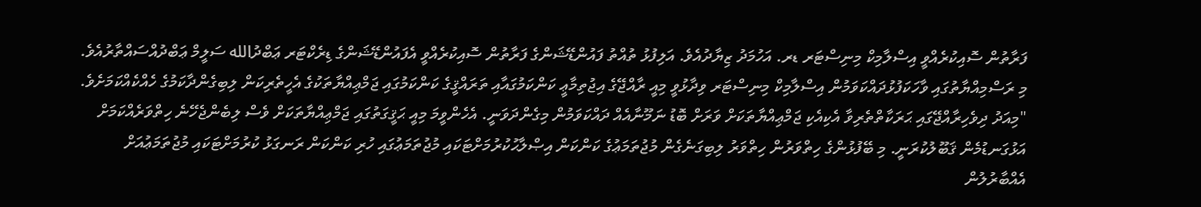ފަރާތުން ސޮއިކުރެއްވީ އިސްލާމިކް މިނިސްޓަރ ޑރ. އަހުމަދު ޒިޔާދުއެވެ. އަލިފުޅު ތުއްތު ފައުންޑޭޝަންގެ ފަރާތުން ސޮއިކުރެއްވީ އެފައުންޑޭޝަންގެ ޑިރެކްޓަރ ޢަބްދުالله ސަލީމް ޢަބްދުއްސައްތާރުއެވެ.
މި ރަސްމިއްޔާތުގައި ވާހަކަފުޅުދައްކަވަމުން އިސްލާމިކް މިނިސްޓަރ ވިދާޅުވީ މިއީ ރާއްޖޭގެ އިޖުތިމާޢީ ކަންކަމުގައާއި ތަރައްޤީގެ ކަންކަމުގައި ޖަމްޢިއްޔާތަކުގެ އެހީތެރިކަން ލިބިގެންދާކަމުގެ ހެއްކެއްކަމަށެވެ.
"މިއަދު ދިވެހިރާއްޖޭގައި ޙަރަކާތްތެރިވާ އެކިއެކި ޖަމްޢިއްޔާތަކަށް ވަރަށް ބޮޑު ނަމޫނާއެއް ދައްކަވަމުން މިގެންދަވަނީ. އެހެންވީމަ މިއީ ޙަޤީގަތުގައި ޖަމްޢިއްޔާތަކަށް ވެސް ލިބެންޖެހޭނެ ހިތްވަރެއްކަމަށް އަޅުގަނޑުމެން ޤަބޫލުކުރަނީ. މި ބޭފުޅުންގެ ހިތްވަރުން ހިތްވަރު ލިބިގަނެގެން މުޖުތަމަޢުގެ ކަންކަން އިޞްލާޙުކުރުމަށްޓަކައި މުޖުތަމަޢުގައި ހުރި ކަންކަން ރަނގަޅު ކުރުމަށްޓަކައި މުޖުތަމަޢުއަށް އެއްބާރުލުން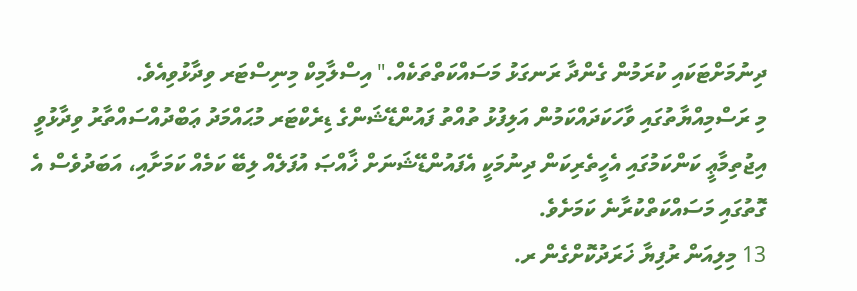ދިނުމަށްޓަކައި ކުރަމުން ގެންދާ ރަނގަޅު މަސައްކަތްތަކެއް." އިސްލާމިކް މިނިސްޓަރ ވިދާޅުވިއެވެ.
މި ރަސްމިއްޔާތުގައި ވާހަކަދައްކަމުން އަލިފުޅު ތުއްތު ފައުންޑޭޝަންގެ ޑިރެކްޓަރ މުޙައްމަދު ޢަބްދުއްސައްތާރު ވިދާޅުވީ އިޖުތިމާޢީ ކަންކަމުގައި އެހީތެރިކަން ދިނުމަކީ އެފައުންޑޭޝަނަށް ޚާއްޞަ އުފަލެއް ލިބޭ ކަމެއް ކަމަށާއި، އަބަދުވެސް އެ ގޮތުގައި މަސައްކަތްކުރާނެ ކަމަށެވެ.
13 މިލިއަން ރުފިޔާ ޚަރަދުކޮށްގެން ރ.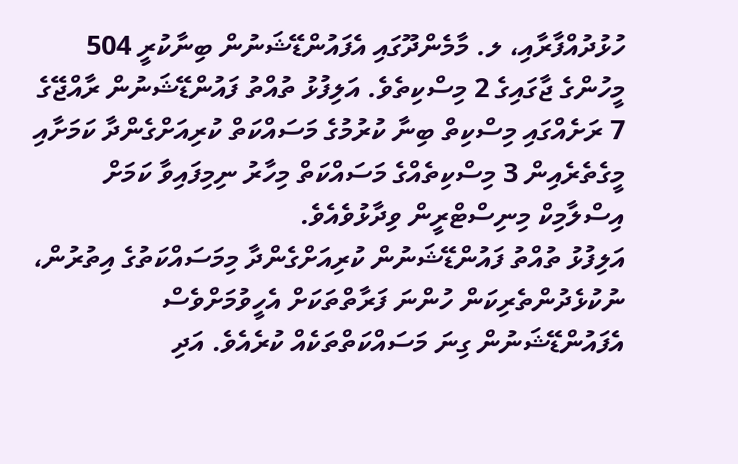ހުޅުދުއްފާރާއި، ލ. މާމެންދޫގައި އެފައުންޑޭޝަނުން ބިނާކުރީ 504 މީހުންގެ ޖާގައިގެ 2 މިސްކިތެވެ. އަލިފުޅު ތުއްތު ފައުންޑޭޝަނުން ރާއްޖޭގެ 7 ރަށެއްގައި މިސްކިތް ބިނާ ކުރުމުގެ މަސައްކަތް ކުރިއަށްގެންދާ ކަމަށާއި މީގެތެރެއިން 3 މިސްކިތެއްގެ މަސައްކަތް މިހާރު ނިމިފައިވާ ކަމަށް އިސްލާމިކް މިނިސްޓްރީން ވިދާޅުވެއެވެ.
އަލިފުޅު ތުއްތު ފައުންޑޭޝަނުން ކުރިއަށްގެންދާ މިމަސައްކަތުގެ އިތުރުން، ނުކުޅެދުންތެރިކަން ހުންނަ ފަރާތްތަކަށް އެހީވުމަށްވެސް އެފައުންޑޭޝަނުން ގިނަ މަސައްކަތްތަކެއް ކުރެއެވެ. އަދި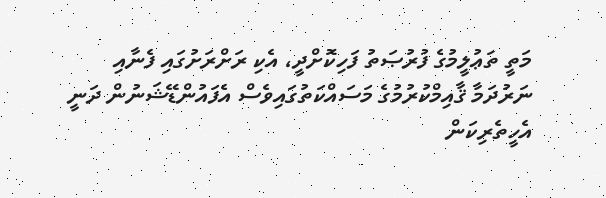މަތީ ތަޢުލީމުގެ ފުރުޞަތު ފަހިކޮށްދީ، އެކި ރަށްރަށުގައި ފެނާއި ނަރުދަމާ ޤާއިމްކުރުމުގެ މަސައްކަތުގައިވެސް އެފައުންޑޭޝަނުން ދަނީ އެހީތެރިކަން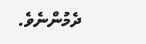ދެމުންނެވެ.